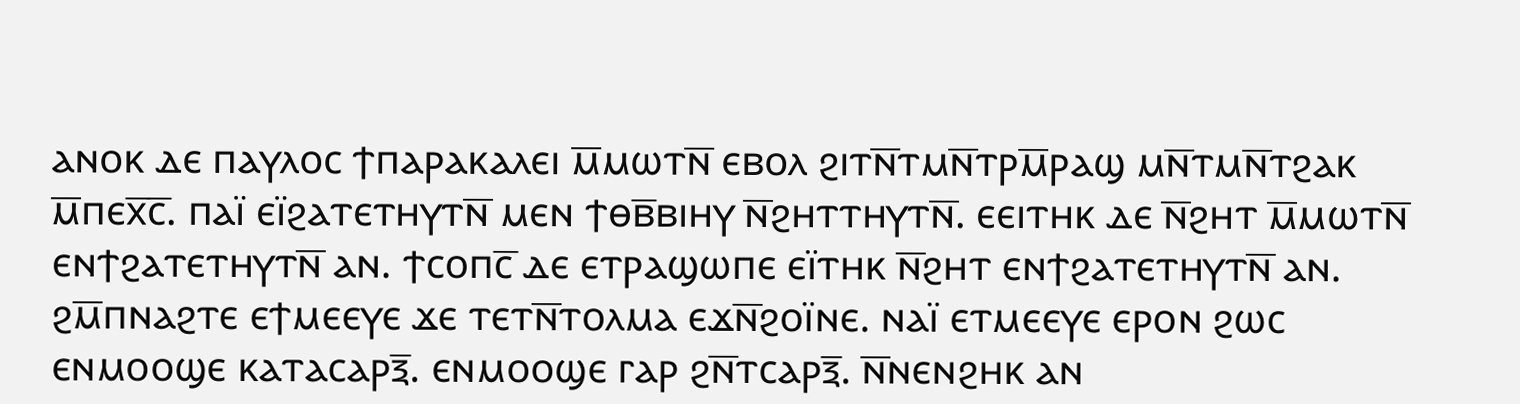ⲁⲛⲟⲕ ⲇⲉ ⲡⲁⲩⲗⲟⲥ ϯⲡⲁⲣⲁⲕⲁⲗⲉⲓ ⲙ̅ⲙⲱⲧⲛ̅ ⲉⲃⲟⲗ ϩⲓⲧⲛ̅ⲧⲙⲛ̅ⲧⲣⲙ̅ⲣⲁϣ ⲙⲛ̅ⲧⲙⲛ̅ⲧϩⲁⲕ ⲙ̅ⲡⲉⲭ̅ⲥ̅. ⲡⲁⲓ̈ ⲉⲓ̈ϩⲁⲧⲉⲧⲏⲩⲧⲛ̅ ⲙⲉⲛ ϯⲑⲃ̅ⲃⲓⲏⲩ ⲛ̅ϩⲏⲧⲧⲏⲩⲧⲛ̅. ⲉⲉⲓⲧⲏⲕ ⲇⲉ ⲛ̅ϩⲏⲧ ⲙ̅ⲙⲱⲧⲛ̅ ⲉⲛϯϩⲁⲧⲉⲧⲏⲩⲧⲛ̅ ⲁⲛ. ϯⲥⲟⲡⲥ̅ ⲇⲉ ⲉⲧⲣⲁϣⲱⲡⲉ ⲉⲓ̈ⲧⲏⲕ ⲛ̅ϩⲏⲧ ⲉⲛϯϩⲁⲧⲉⲧⲏⲩⲧⲛ̅ ⲁⲛ. ϩⲙ̅ⲡⲛⲁϩⲧⲉ ⲉϯⲙⲉⲉⲩⲉ ϫⲉ ⲧⲉⲧⲛ̅ⲧⲟⲗⲙⲁ ⲉϫⲛ̅ϩⲟⲓ̈ⲛⲉ. ⲛⲁⲓ̈ ⲉⲧⲙⲉⲉⲩⲉ ⲉⲣⲟⲛ ϩⲱⲥ ⲉⲛⲙⲟⲟϣⲉ ⲕⲁⲧⲁⲥⲁⲣⲝ̅. ⲉⲛⲙⲟⲟϣⲉ ⲅⲁⲣ ϩⲛ̅ⲧⲥⲁⲣⲝ̅. ⲛ̅ⲛⲉⲛϩⲏⲕ ⲁⲛ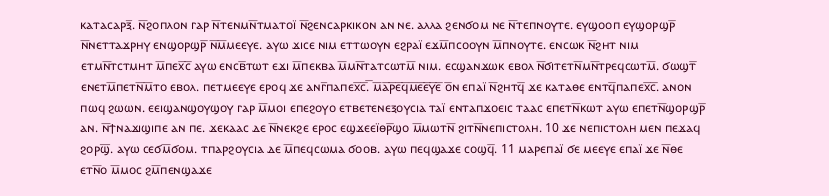ⲕⲁⲧⲁⲥⲁⲣⲝ̅. ⲛ̅ϩⲟⲡⲗⲟⲛ ⲅⲁⲣ ⲛ̅ⲧⲉⲛⲙⲛ̅ⲧⲙⲁⲧⲟⲓ̈ ⲛ̅ϩⲉⲛⲥⲁⲣⲕⲓⲕⲟⲛ ⲁⲛ ⲛⲉ. ⲁⲗⲗⲁ ϩⲉⲛϭⲟⲙ ⲛⲉ ⲛ̅ⲧⲉⲡⲛⲟⲩⲧⲉ. ⲉⲩϣⲟⲟⲡ ⲉⲩϣⲟⲣϣⲣ̅ ⲛ̅ⲛⲉⲧⲧⲁϫⲣⲏⲩ ⲉⲛϣⲟⲣϣⲣ̅ ⲛ̅ⲙ̅ⲙⲉⲉⲩⲉ. ⲁⲩⲱ ϫⲓⲥⲉ ⲛⲓⲙ ⲉⲧⲧⲱⲟⲩⲛ ⲉϩⲣⲁⲓ̈ ⲉϫⲙ̅ⲡⲥⲟⲟⲩⲛ ⲙ̅ⲡⲛⲟⲩⲧⲉ. ⲉⲛⲥⲱⲕ ⲛ̅ϩⲏⲧ ⲛⲓⲙ ⲉⲧⲙⲛ̅ⲧⲥⲧⲙⲏⲧ ⲙ̅ⲡⲉⲭ̅ⲥ̅ ⲁⲩⲱ ⲉⲛⲥⲃ̅ⲧⲱⲧ ⲉϫⲓ ⲙ̅ⲡⲉⲕⲃⲁ ⲙ̅ⲙⲛ̅ⲧⲁⲧⲥⲱⲧⲙ̅ ⲛⲓⲙ. ⲉⲥϣⲁⲛϫⲱⲕ ⲉⲃⲟⲗ ⲛ̅ϭⲓⲧⲉⲧⲛ̅ⲙⲛ̅ⲧⲣⲉϥⲥⲱⲧⲙ̅. ϭⲱϣⲧ̅ ⲉⲛⲉⲧⲙ̅ⲡⲉⲧⲛ̅ⲙ̅ⲧⲟ ⲉⲃⲟⲗ. ⲡⲉⲧⲙⲉⲉⲩⲉ ⲉⲣⲟϥ ϫⲉ ⲁⲛⲅ̅ⲡⲁⲡⲉⲭ̅ⲥ̅.̅ ⲙ̅ⲁ̅ⲣ̅ⲉ̅ϥ̅ⲙ̅ⲉ̅ⲉ̅ⲩ̅ⲉ̅ ⲟ̅ⲛ ⲉⲡⲁⲓ̈ ⲛ̅ϩⲏⲧϥ̅ ϫⲉ ⲕⲁⲧⲁⲑⲉ ⲉⲛⲧϥ̅ⲡⲁⲡⲉⲭ̅ⲥ̅. ⲁⲛⲟⲛ ⲡⲱϥ ϩⲱⲱⲛ. ⲉⲉⲓϣⲁⲛϣⲟⲩϣⲟⲩ ⲅⲁⲣ ⲙ̅ⲙⲟⲓ ⲉⲡⲉϩⲟⲩⲟ ⲉⲧⲃⲉⲧⲉⲛⲉⲝⲟⲩⲥⲓⲁ ⲧⲁⲓ̈ ⲉⲛⲧⲁⲡϫⲟⲉⲓⲥ ⲧⲁⲁⲥ ⲉⲡⲉⲧⲛ̅ⲕⲱⲧ ⲁⲩⲱ ⲉⲡⲉⲧⲛ̅ϣⲟⲣϣⲣ̅ ⲁⲛ. ⲛ̅ϯⲛⲁϫⲓϣⲓⲡⲉ ⲁⲛ ⲡⲉ. ϫⲉⲕⲁⲁⲥ ⲇⲉ ⲛ̅ⲛⲉⲕϩⲉ ⲉⲣⲟⲥ ⲉϣϫⲉⲉⲓ̈ⲑⲣ̅ϣⲟ ⲙ̅ⲙⲱⲧⲛ̅ ϩⲓⲧⲛ̅ⲛⲉⲡⲓⲥⲧⲟⲗⲏ. 10 ϫⲉ ⲛⲉⲡⲓⲥⲧⲟⲗⲏ ⲙⲉⲛ ⲡⲉϫⲁϥ ϩⲟⲣϣ̅. ⲁⲩⲱ ⲥⲉϭⲙ̅ϭⲟⲙ. ⲧⲡⲁⲣϩⲟⲩⲥⲓⲁ ⲇⲉ ⲙ̅ⲡⲉϥⲥⲱⲙⲁ ϭⲟⲟⲃ. ⲁⲩⲱ ⲡⲉϥϣⲁϫⲉ ⲥⲟϣϥ̅. 11 ⲙⲁⲣⲉⲡⲁⲓ̈ ϭⲉ ⲙⲉⲉⲩⲉ ⲉⲡⲁⲓ̈ ϫⲉ ⲛ̅ⲑⲉ ⲉⲧⲛ̅ⲟ ⲙ̅ⲙⲟⲥ ϩⲙ̅ⲡⲉⲛϣⲁϫⲉ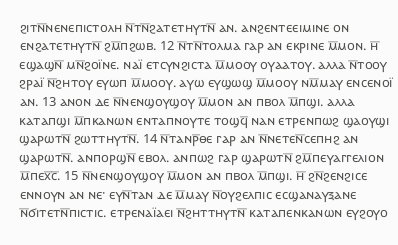ϩⲓⲧⲛ̅ⲛⲉⲛⲉⲡⲓⲥⲧⲟⲗⲏ ⲛ̅ⲧⲛ̅ϩⲁⲧⲉⲧⲏⲩⲧⲛ̅ ⲁⲛ. ⲁⲛϩⲉⲛⲧⲉⲉⲓⲙⲓⲛⲉ ⲟⲛ ⲉⲛϩⲁⲧⲉⲧⲏⲩⲧⲛ̅ ϩⲙ̅ⲡϩⲱⲃ. 12 ⲛ̅ⲧⲛ̅ⲧⲟⲗⲙⲁ ⲅⲁⲣ ⲁⲛ ⲉⲕⲣⲓⲛⲉ ⲙ̅ⲙⲟⲛ. ⲏ̅ ⲉϣⲁϣⲛ̅ ⲙⲛ̅ϩⲟⲓ̈ⲛⲉ. ⲛⲁⲓ̈ ⲉⲧⲥⲩⲛϩⲓⲥⲧⲁ ⲙ̅ⲙⲟⲟⲩ ⲟⲩⲁⲁⲧⲟⲩ. ⲁⲗⲗⲁ ⲛ̅ⲧⲟⲟⲩ ϩⲣⲁⲓ̈ ⲛ̅ϩⲏⲧⲟⲩ ⲉⲩⲱⲡ ⲙ̅ⲙⲟⲟⲩ. ⲁⲩⲱ ⲉⲩϣⲱϣ ⲙ̅ⲙⲟⲟⲩ ⲛⲙ̅ⲙⲁⲩ ⲉⲛⲥⲉⲛⲟⲓ̈ ⲁⲛ. 13 ⲁⲛⲟⲛ ⲇⲉ ⲛ̅ⲛⲉⲛϣⲟⲩϣⲟⲩ ⲙ̅ⲙⲟⲛ ⲁⲛ ⲡⲃⲟⲗ ⲙ̅ⲡϣⲓ. ⲁⲗⲗⲁ ⲕⲁⲧⲁⲡϣⲓ ⲙ̅ⲡⲕⲁⲛⲱⲛ ⲉⲛⲧⲁⲡⲛⲟⲩⲧⲉ ⲧⲟϣϥ̅ ⲛⲁⲛ ⲉⲧⲣⲉⲛⲡⲱϩ ϣⲁⲟⲩϣⲓ ϣⲁⲣⲱⲧⲛ̅ ϩⲱⲧⲧⲏⲩⲧⲛ̅. 14 ⲛ̅ⲧⲁⲛⲣ̅ⲑⲉ ⲅⲁⲣ ⲁⲛ ⲛ̅ⲛⲉⲧⲉⲛ̅ⲥⲉⲡⲏϩ ⲁⲛ ϣⲁⲣⲱⲧⲛ̅. ⲁⲛⲡⲟⲣϣⲛ̅ ⲉⲃⲟⲗ. ⲁⲛⲡⲱϩ ⲅⲁⲣ ϣⲁⲣⲱⲧⲛ̅ ϩⲙ̅ⲡⲉⲩⲁⲅⲅⲉⲗⲓⲟⲛ ⲙ̅ⲡⲉⲭ̅ⲥ̅. 15 ⲛ̅ⲛⲉⲛϣⲟⲩϣⲟⲩ ⲙ̅ⲙⲟⲛ ⲁⲛ ⲡⲃⲟⲗ ⲙ̅ⲡϣⲓ. ⲏ̅ ϩⲛ̅ϩⲉⲛϩⲓⲥⲉ ⲉⲛⲛⲟⲩⲛ ⲁⲛ ⲛⲉ· ⲉⲩⲛ̅ⲧⲁⲛ ⲇⲉ ⲙ̅ⲙⲁⲩ ⲛ̅ⲟⲩϩⲉⲗⲡⲓⲥ ⲉⲥϣⲁⲛⲁⲩⲝⲁⲛⲉ ⲛ̅ϭⲓⲧⲉⲧⲛ̅ⲡⲓⲥⲧⲓⲥ. ⲉⲧⲣⲉⲛⲁⲓ̈ⲁⲉⲓ ⲛ̅ϩⲏⲧⲧⲏⲩⲧⲛ̅ ⲕⲁⲧⲁⲡⲉⲛⲕⲁⲛⲱⲛ ⲉⲩϩⲟⲩⲟ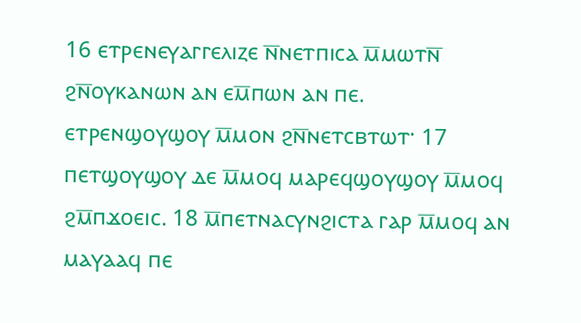16 ⲉⲧⲣⲉⲛⲉⲩⲁⲅⲅⲉⲗⲓⲍⲉ ⲛ̅ⲛⲉⲧⲡⲓⲥⲁ ⲙ̅ⲙⲱⲧⲛ̅ ϩⲛ̅ⲟⲩⲕⲁⲛⲱⲛ ⲁⲛ ⲉⲙ̅ⲡⲱⲛ ⲁⲛ ⲡⲉ. ⲉⲧⲣⲉⲛϣⲟⲩϣⲟⲩ ⲙ̅ⲙⲟⲛ ϩⲛ̅ⲛⲉⲧⲥⲃⲧⲱⲧ· 17 ⲡⲉⲧϣⲟⲩϣⲟⲩ ⲇⲉ ⲙ̅ⲙⲟϥ ⲙⲁⲣⲉϥϣⲟⲩϣⲟⲩ ⲙ̅ⲙⲟϥ ϩⲙ̅ⲡϫⲟⲉⲓⲥ. 18 ⲙ̅ⲡⲉⲧⲛⲁⲥⲩⲛϩⲓⲥⲧⲁ ⲅⲁⲣ ⲙ̅ⲙⲟϥ ⲁⲛ ⲙⲁⲩⲁⲁϥ ⲡⲉ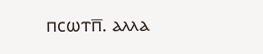ⲡⲥⲱⲧⲡ̅. ⲁⲗⲗⲁ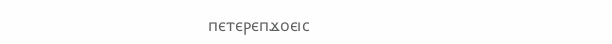ⲡⲉⲧⲉⲣⲉⲡϫⲟⲉⲓⲥ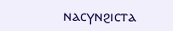ⲛⲁⲥⲩⲛϩⲓⲥⲧⲁ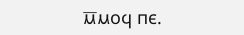ⲙ̅ⲙⲟϥ ⲡⲉ.